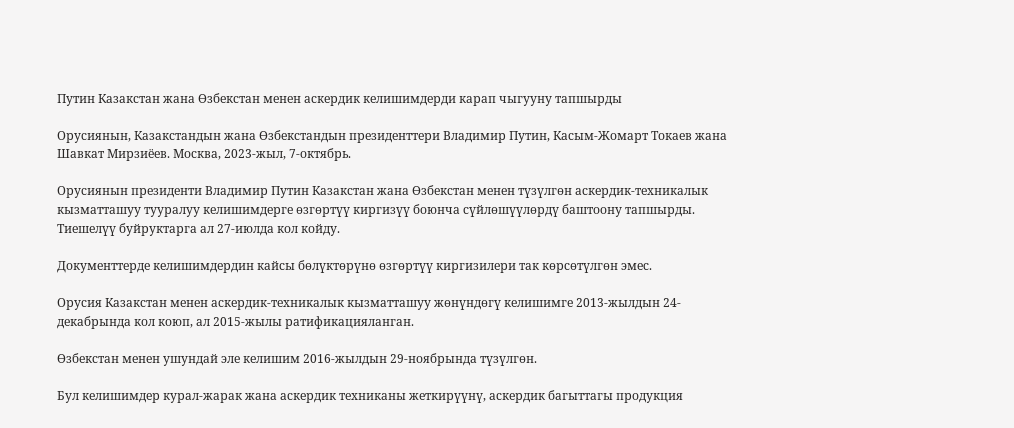Путин Казакстан жана Өзбекстан менен аскердик келишимдерди карап чыгууну тапшырды

Орусиянын, Казакстандын жана Өзбекстандын президенттери Владимир Путин, Касым-Жомарт Токаев жана Шавкат Мирзиёев. Москва, 2023-жыл, 7-октябрь.

Орусиянын президенти Владимир Путин Казакстан жана Өзбекстан менен түзүлгөн аскердик-техникалык кызматташуу тууралуу келишимдерге өзгөртүү киргизүү боюнча сүйлөшүүлөрдү баштоону тапшырды. Тиешелүү буйруктарга ал 27-июлда кол койду.

Документтерде келишимдердин кайсы бөлүктөрүнө өзгөртүү киргизилери так көрсөтүлгөн эмес.

Орусия Казакстан менен аскердик-техникалык кызматташуу жөнүндөгү келишимге 2013-жылдын 24-декабрында кол коюп, ал 2015-жылы ратификацияланган.

Өзбекстан менен ушундай эле келишим 2016-жылдын 29-ноябрында түзүлгөн.

Бул келишимдер курал-жарак жана аскердик техниканы жеткирүүнү, аскердик багыттагы продукция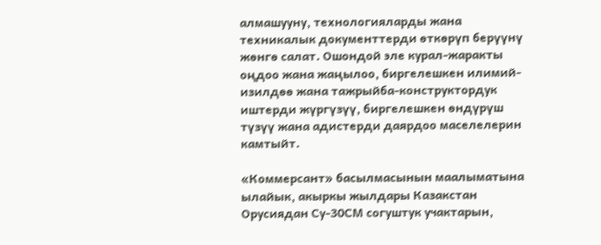алмашууну, технологияларды жана техникалык документтерди өткөрүп берүүнү жөнгө салат. Ошондой эле курал-жаракты оңдоо жана жаңылоо, биргелешкен илимий-изилдөө жана тажрыйба-конструктордук иштерди жүргүзүү, биргелешкен өндүрүш түзүү жана адистерди даярдоо маселелерин камтыйт.

«Коммерсант» басылмасынын маалыматына ылайык, акыркы жылдары Казакстан Орусиядан Су-30СМ согуштук учактарын,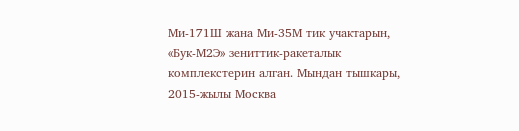Ми-171Ш жана Ми-35М тик учактарын, «Бук-М2Э» зениттик-ракеталык комплекстерин алган. Мындан тышкары, 2015-жылы Москва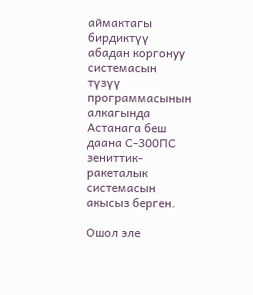аймактагы бирдиктүү абадан коргонуу системасын түзүү программасынын алкагында Астанага беш даана С-300ПС зениттик-ракеталык системасын акысыз берген.

Ошол эле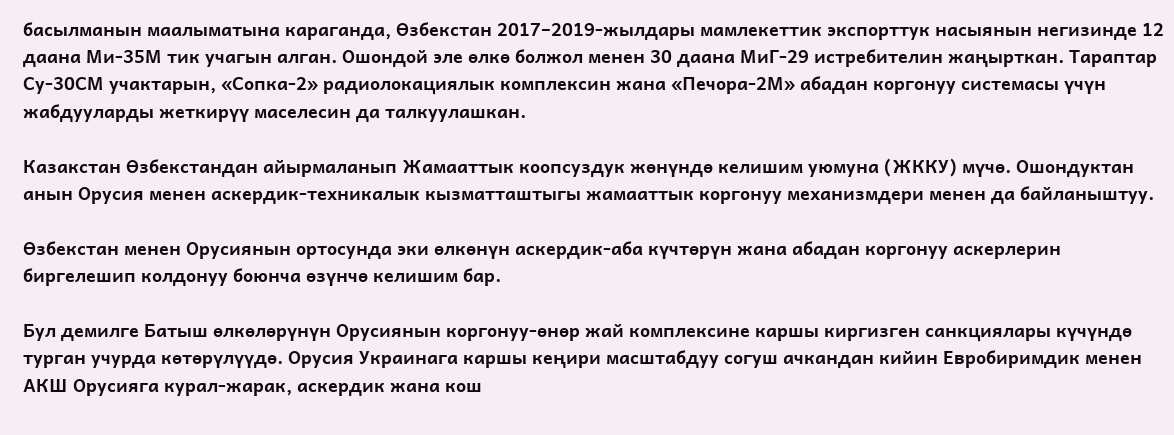басылманын маалыматына караганда, Өзбекстан 2017–2019-жылдары мамлекеттик экспорттук насыянын негизинде 12 даана Ми-35М тик учагын алган. Ошондой эле өлкө болжол менен 30 даана МиГ-29 истребителин жаңырткан. Тараптар Су-30СМ учактарын, «Сопка-2» радиолокациялык комплексин жана «Печора-2М» абадан коргонуу системасы үчүн жабдууларды жеткирүү маселесин да талкуулашкан.

Казакстан Өзбекстандан айырмаланып Жамааттык коопсуздук жөнүндө келишим уюмуна (ЖККУ) мүчө. Ошондуктан анын Орусия менен аскердик-техникалык кызматташтыгы жамааттык коргонуу механизмдери менен да байланыштуу.

Өзбекстан менен Орусиянын ортосунда эки өлкөнүн аскердик-аба күчтөрүн жана абадан коргонуу аскерлерин биргелешип колдонуу боюнча өзүнчө келишим бар.

Бул демилге Батыш өлкөлөрүнүн Орусиянын коргонуу-өнөр жай комплексине каршы киргизген санкциялары күчүндө турган учурда көтөрүлүүдө. Орусия Украинага каршы кеңири масштабдуу согуш ачкандан кийин Евробиримдик менен АКШ Орусияга курал-жарак, аскердик жана кош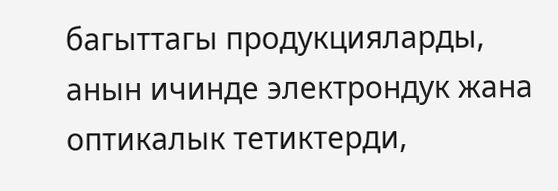багыттагы продукцияларды, анын ичинде электрондук жана оптикалык тетиктерди,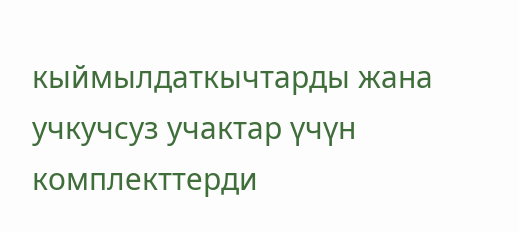кыймылдаткычтарды жана учкучсуз учактар үчүн комплекттерди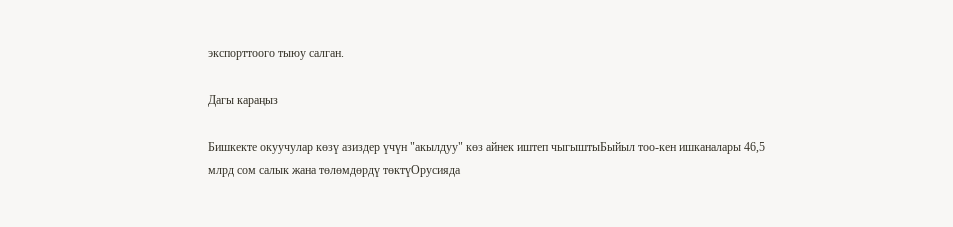экспорттоого тыюу салган.

Дагы караңыз

Бишкекте окуучулар көзү азиздер үчүн "акылдуу" көз айнек иштеп чыгыштыБыйыл тоо-кен ишканалары 46,5 млрд сом салык жана төлөмдөрдү төктүОрусияда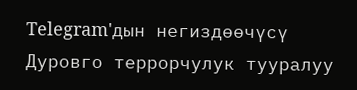Telegram'дын негиздөөчүсү Дуровго террорчулук тууралуу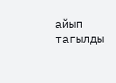айып тагылды